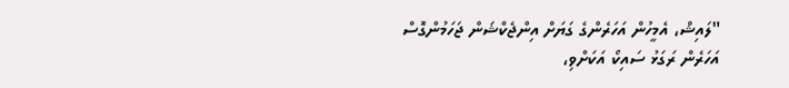"ލައިޝް، އެމީހުން އަހަރެންގެ ގަޔަށް އިންޖެކްޝަން ޖަހަމުންގޮސް އަހަރެން ރަގަޅު ސައިކޯ އަކަށްވި،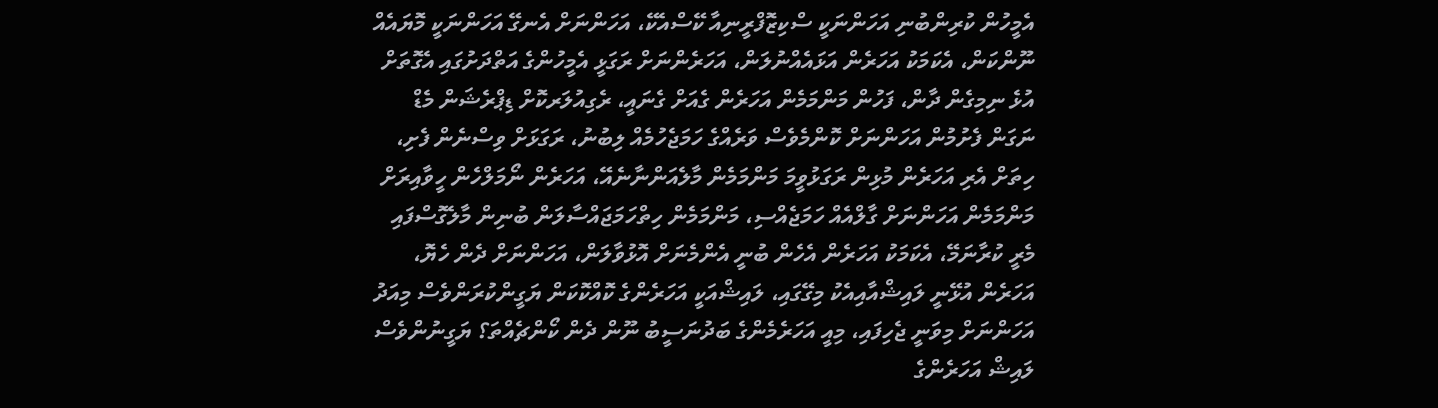އެމީހުން ކުރިންބުނި އަހަންނަކީ ސްކިޒޮފްރީނިއާ ކޭސްއެކޭ، އަހަންނަށް އެނގޭ އަހަންނަކީ މޮޔައެއް ނޫންކަން، އެކަމަކު އަހަރެން އަޅައެއްނުލަން، އަހަރެންނަށް ރަގަޅީ އެމީހުންގެ އަތްދަށުގައި އެގޮތަށް އުޅެ ނިމިގެން ދާން، ފަހުން މަންމަމެން އަހަރެން ގެއަށް ގެނައީ، ރެގިއުލަރކޮށް ޑިޕްރެޝަން މެޑް ނަގަން ފެށުމުން އަހަންނަށް ކޮންމެވެސް ވަރެއްގެ ހަމަޖެހުމެއް ލިބުނު، ރަގަޅަށް ވިސްނެން ފެށި، ހިތަށް އެރި އަހަރެން މުޅިން ރަގަޅުވީމަ މަންމަމެން މާލެއަންނާނެއޭ، އަހަރެން ނޯމަލްހެން ހީވާއިރަށް މަންމަމެން އަހަންނަށް ގާލްއެއް ހަމަޖެއްސި، މަންމަމެން ހިތްހަމަޖައްސާލަން ބުނިން މާލެގޮސްފައި މެރީ ކުރާނަމޭ، އެކަމަކު އަހަރެން އެހެން ބުނީ އެންމެނަށް އޮޅުވާލަން، އަހަންނަށް ދެން ހެޔޮ، އަހަރެން އުޅޭނީ ލައިޝްއާއިއެކު މިގޭގައި، ލައިޝްއަކީ އަހަރެންގެ ކޮއްކޮކަން ޔަގީންކުރަންވެސް މިއަދު އަހަންނަށް މިވަނީ ޖެހިފައި، މިއީ އަހަރެމެންގެ ބަދުނަސީބު ނޫން ދެން ކޯންޗެއްތަ؟ ޔަގީނުންވެސް ލައިޝް އަހަރެންގެ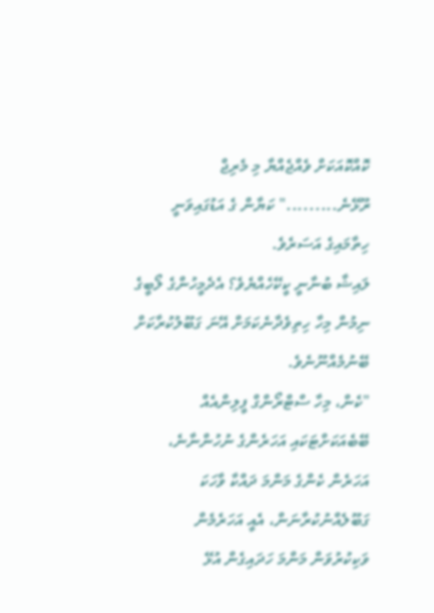ކޮއްކޮއަކަށް ވެއްޖެއްޔާ މި މެރިޖް ރޫޅޭނެ........." ކަޔާން ގެ އަޑުގައިވަނީ ހިތާމައިގެ އަސަރެވެ.
ލައިޝާ ބުނާނީ ކީކޭހެއްޔެވެ؟ އެދެމީހުންގެ ލޯބީގެ ނިމުން މިހާ ހިތިވެދާނެކަމަށް އޭނަ ގަބޫލުކުރާކަށް ބޭނުމެއްނޫނެވެ.
"ކެން، މިހާ ސްޓްރޯންގް ފީލިންއެއް ބޭބެއަކަށްޓަކައި އަހަރެންގެ ނުހުންނާނެ، އަހަރެން ކެންގެ މަންމަ ދައްކާ ވާހަކަ ގަބޫލެއްނުކުރާނަން، އެއީ އަހަރެމެން ވަކިކުރުވަން މަންމަ ހަދައިގެން އުޅޭ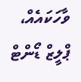ވާހަކައެއް، ޕްލީޒް ޑޯންޓް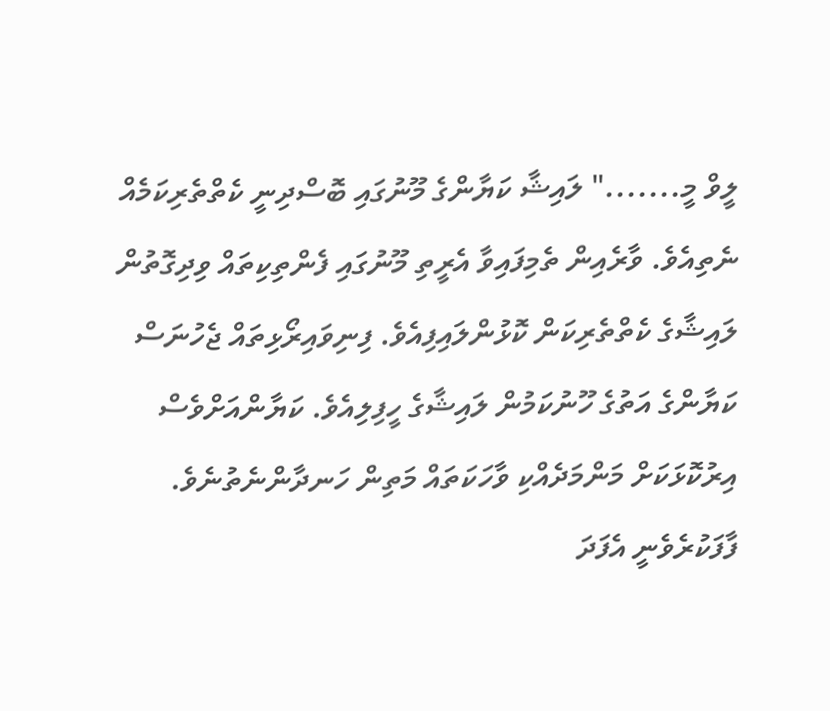ލީވް މީ......." ލައިޝާ ކަޔާންގެ މޫނުގައި ބޮސްދިނީ ކެތްތެރިކަމެއް ނެތިއެވެ. ވާރެއިން ތެމިފައިވާ އެރީތި މޫނުގައި ފެންތިކިތައް ވިދިގޮތުން ލައިޝާގެ ކެތްތެރިކަން ކޮޅުންލައިފިއެވެ. ފިނިވައިރޯޅިތައް ޖެހުނަސް ކަޔާންގެ އަތުގެ ހޫނުކަމުން ލައިޝާގެ ހީފިލިއެވެ. ކަޔާންއަށްވެސް އިރުކޮޅަކަށް މަންމަދެއްކި ވާހަކަތައް މަތިން ހަނދާންނެތުނެވެ. ފާފަކުރެވެނީ އެފަދަ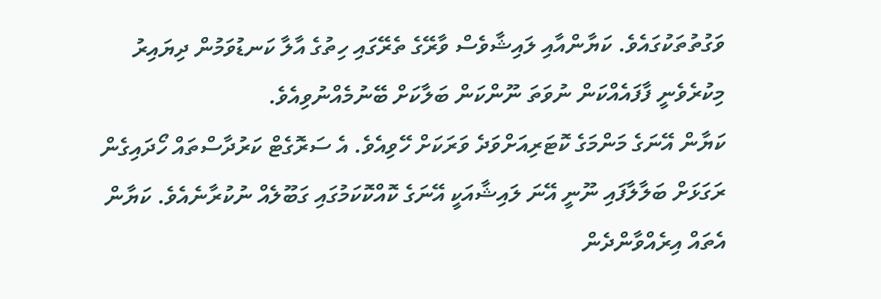ވަގުތުތަކުގައެވެ. ކަޔާންއާއި ލައިޝާވެސް ވާރޭގެ ތެރޭގައި ހިތުގެ އާލާ ކަނޑުވަމުން ދިޔައިރު މިކުރެވެނީ ފާފައެއްކަން ނުވަތަ ނޫންކަން ބަލާކަށް ބޭނުމެއްނުވިއެވެ.
ކަޔާން އޭނަގެ މަންމަގެ ކޮޓަރިއަށްވަދެ ވަރަކަށް ހޭވިއެވެ. އެ ސަރޮގެޓް ކަރުދާސްތައް ހޯދައިގެން ރަގަޅަށް ބަލާލާފައި ނޫނީ އޭނަ ލައިޝާއަކީ އޭނަގެ ކޮއްކޮކަމުގައި ގަބޫލެއް ނުކުރާނެއެވެ. ކަޔާން އެތައް އިރެއްވާންދެން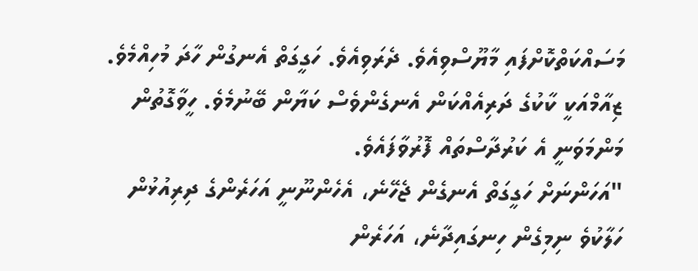މަސައްކަތްކޮށްފައި މާޔޫސްވިއެވެ. ދެރަވިއެވެ. ހަގީގަތް އެނގުން ހާދަ މުހިއްމެވެ. ޒިއާމްއަކީ ކާކުގެ ދަރިއެއްކަން އެނގެންވެސް ކަޔާން ބޭނުމެވެ. ހީވާގޮތުން މަންމަވަނީ އެ ކަރުދާސްތައް ފޮރުވާފައެވެ.
"އަހަންނަށް ހަގީގަތް އެނގެން ޖެހޭނެ، އެހެންނޫނީ އަހަރެންގެ ދިރިއުޅުން ހަލާކުވެ ނިމިގެން ހިނގައިދާނެ، އަހަރެން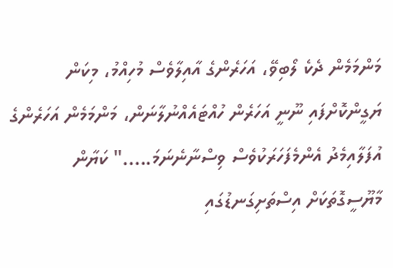މަންމަމެން ދެކެ ލޯބިވޭ، އަހަރެންގެ އާއިލާވެސް މުހިއްމު، މިކަން ޔަގީންކޮށްފައި ނޫނީ އަހަރެން ހުއްޓައެއްނުލާނަން، މަންމަމެން އަހަރެންގެ އުފަލާއިމެދު އެންމެފަހަރަކުވެސް ވިސްނާނެނަމަ....." ކަޔާން މާޔޫސީގޮތަކަށް އިސްތަށިގަނޑުގައި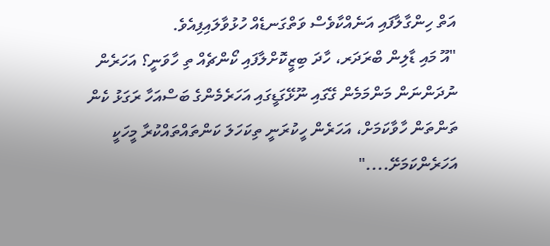އަތް ހިންގާލާފައި އަނެއްކާވެސް ވަތްގަނޑެއް ހުޅުވާލައިފިއެވެ.
"އޫ މައި ޑާލިން ބްރަދަރ، ހާދަ ބިޒީކޮށްލާފައި ކޯންޗެއް ތި ހާވަނީ؟ އަހަރެން ނުދަންނަން މަންމަމެން ގޭގައި ނޫޅޭގަޑީގައި އަހަރެމެންގެ ބަސްއަހާ ރަގަޅު ކެން ތަންތަން ހާވާކަމަށް، އަހަރެން ހީކުރަނީ ތިކަހަލަ ކަންތައްތައްކުރާ މީހަކީ އަހަރެންކަމަށޭ...."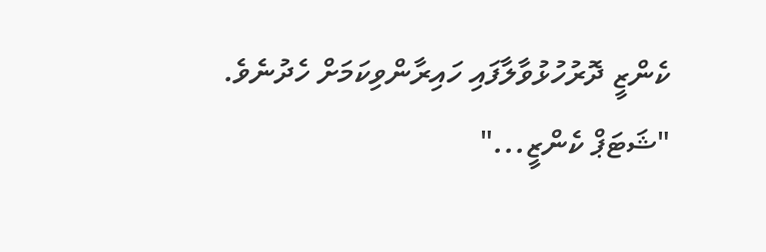ކެންޒީ ދޮރުހުޅުވާލާފައި ހައިރާންވިކަމަށް ހެދުނެވެ.
"ޝަޓަޕް ކެންޒީ..."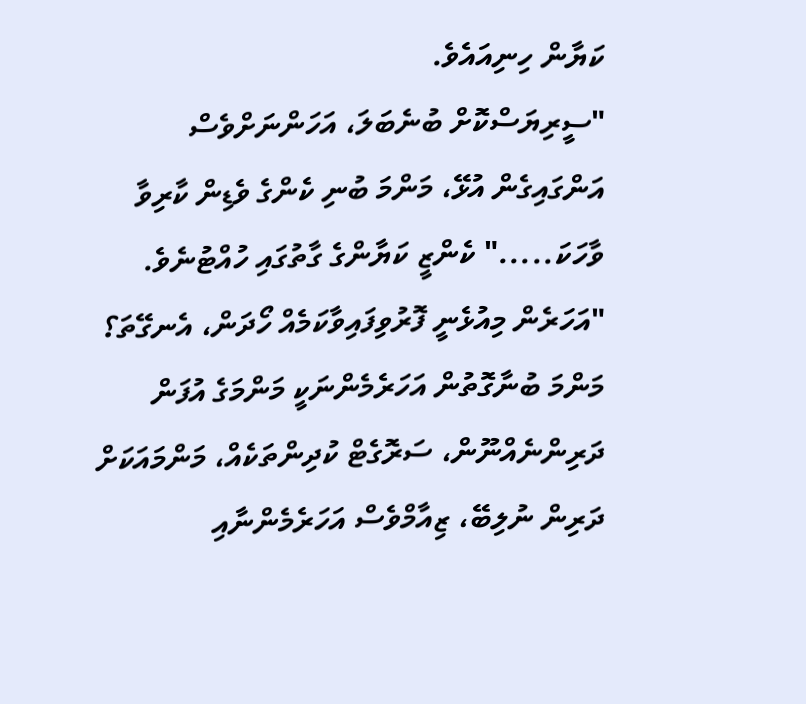ކަޔާން ހިނިއައެވެ.
"ސީރިޔަސްކޮށް ބުނެބަލަ، އަހަންނަށްވެސް އަންގައިގެން އުޅޭ، މަންމަ ބުނި ކެންގެ ވެޑިން ކާރިވާ ވާހަކަ....." ކެންޒީ ކަޔާންގެ ގާތުގައި ހުއްޓުނެވެ.
"އަހަރެން މިއުޅެނީ ފޮރުވިފައިވާކަމެއް ހޯދަން، އެނގޭތަ؟ މަންމަ ބުނާގޮތުން އަހަރެމެންނަކީ މަންމަގެ އުފަން ދަރިންނެއްނޫން، ސަރޮގެޓް ކުދިންތަކެއް، މަންމައަކަށް ދަރިން ނުލިބޭ، ޒިއާމްވެސް އަހަރެމެންނާއި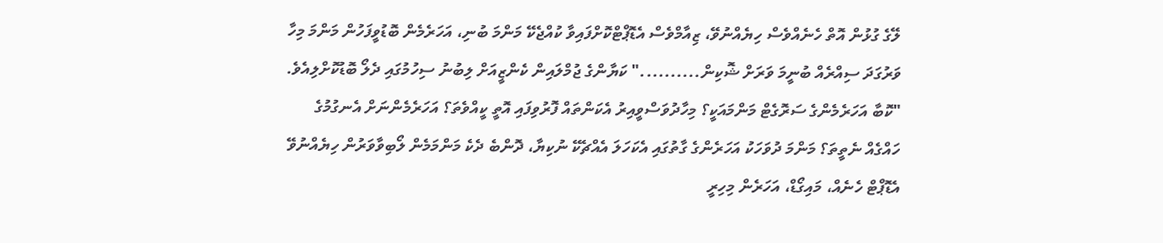ލޭގެ ގުޅުން އޮތް ހެނެއްވެސް ހިޔެއްނުވޭ، ޒިއާމްވެސް އެޑޮޕްޓްކޮށްފައިވާ ކުއްޖެކޭ މަންމަ ބުނި، އަހަރެމެން ބޮޑުވީފަހުން މަންމަ މިހާ ވަރުގަދަ ސިއްރެއް ބުނީމަ ވަރަށް ޝޮކިން.........." ކަޔާންގެ ޖުމްލައިން ކެންޒީއަށް ލިބުނު ސިހުމުގައި ދެލޯ ބޮޑުކޮށްލިއެވެ.
"ކޮބާ އަހަރެމެންގެ ސަރޮގެޓް މަންމައަކީ؟ މިހާދުވަސްވީއިރު އެކަންތައް ފޮރުވިފައި އޮތީ ކީއްވެތަ؟ އަހަރެމެންނަށް އެނގުމުގެ ހައްގެއް ނެތީތަ؟ މަންމަ ދުވަހަކު އަހަރެންގެ ގާތުގައި އެކަހަލަ އެއްޗެކޭ ނުކިޔާ، ދޮންބެ ދެކެ މަންމަމެން ލޯބިވާވަރުން ހިޔެއްނުވޭ އެޑޮޕްޓް ހެނެއް، މައިގޯޑް، އަހަރެން މިހިރީ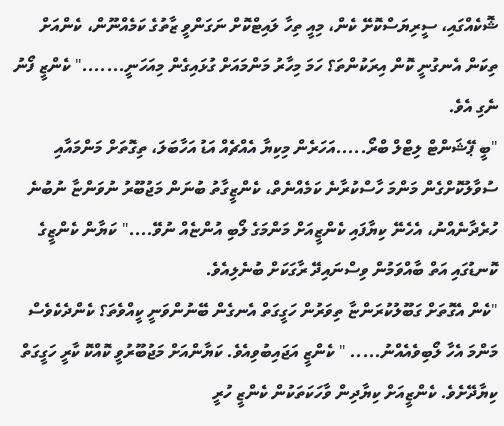ޝޮކެއްގައި، ސީރިޔަސްކޮށޭ ކެން، މިއީ ތިހާ ލައިޓްކޮށް ނަގަންވީ ޒާތުގެ ކަމެއްނޫން، ކެންއަށް ތިކަން އެނގުނީ ކޮން އިރަކުންތަ؟ ހަމަ މިހާރު މަންމައަށް ގުޅައިގެން މިއަހަނީ......." ކެންޒީ ފޯނު ނެގި އެވެ.
"ބީ ޕޭޝަންޓް ލިޓްލް ބްރޯ.....އަހަރެން މިކިޔާ އެއްޗެއް އަޑު އަހާބަލަ، ތިގޮތަށް މަންމައާއި ސުވާލުކޮށްގެން މަންމަ ހާސްކުރާނެ ކަމެއްނެތް، ކެންޒީގާތު ބުނަން މަޖުބޫރު ނުވަންޏާ ނުބުނެ ހުރެދާނެއްނު، އެހެނޭ ކިޔާފައި ކެންޒީއަށް މަންމަގެ ލޯބި އުންޏެއް ނުވޭ...." ކަޔާން ކެންޒީގެ ކޮނޑުގައި އަތް ބާއްވަމުން ވިސްނައިދޭ ރާގަކަށް ބުނެލިއެވެ.
"ކެން އެގޮތަށް ގަބޫލުކުރަންޏާ ތިވަރުން ހަގީގަތް އެނގެން ބޭނުންވަނީ ކީއްވެތަ؟ ކެންދެކެވެސް މަންމަ އެހާ ލޯބިވެއެއްނު..... " ކެންޒީ އަޖައިބުވިއެވެ. ކަޔާންއަށް މަޖުބޫރުވީ ކޮއްކޮ ކާރީ ހަގީގަތް ކިޔާދޭށެވެ. ކެންޒީއަށް ކިޔާދިން ވާހަކަތަކުން ކެންޒީ ހުރީ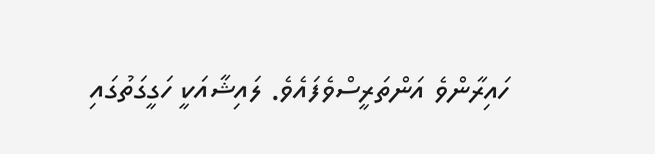ހައިރާންވެ އަންތަރީސްވެފައެވެ. ލައިޝާއަކީ ހަގީގަތުގައި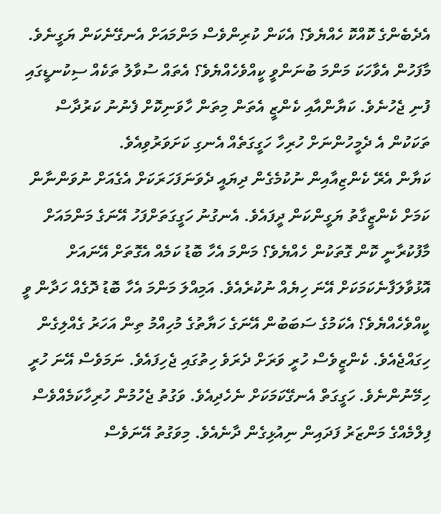އެދެބެންގެ ކޮއްކޮ ހެއްޔެވެ؟ އެކަން ކުރިންވެސް މަންމައަށް އެނގޭނެކަން ޔަގީނެވެ. މާފަހުން އެވާހަކަ މަންމަ ބުނަންވީ ކީއްވެހެއްޔެވެ؟ އެތައް ސުވާލު ތަކެއް ސިކުނޑީގައި ފުނި ޖެހުނެވެ. ކަޔާންއާއި ކެންޒީ އެތަން މިތަން ހާވަނިކޮށް ފެނުނު ކަރުދާސް ތަކަކުން އެ ދެމީހުންނަށް ހުރިހާ ހަގީގަތެއް އެނގި ކަށަވަރުވިއެވެ.
ކަޔާން އެރޭ ކެންޒިއާއިން ނުކުމެގެން ދިޔައީ ދެވަނަފަހަރަކަށް އެގެއަށް ނުވަންނާން ކަމަށް ކެންޒީގާތު ޔަގީންކަން ދީފައެވެ. އެނގުނު ހަގީގަތަށްފަހު އޭނަގެ މަންމައަށް މާފުކުރާނީ ކޮން ގޮތަކުން ހެއްޔެވެ؟ މަންމަ އެހާ ބޮޑު ކަމެއް އެގޮތަށް އޭނައަށް އޮޅުވާލަފާނެކަމަކަށް އޭނަ ހިޔެއް ނުކުރެއެވެ. އަމިއްލަ މަންމަ އެހާ ބޮޑު ދޮގެއް ހަދާން ވީ ކީއްވެހެއްޔެވެ؟ އެކަމުގެ ސަބަބުން އޭނަގެ ހަޔާތުގެ މުހިއްމު ތިން އަހަރު ގެއްލިގެން ހިގައްޖެއެވެ. ކެންޒީވެސް ހުރީ ވަރަށް ދެރަވެ ހިތުގައި ޖެހިފައެވެ. ނަމަވެސް އޭނަ ހުރީ ހިމޭނުންނެވެ. ހަގީގަތް އެނގޭކަމަކަށް ނެހެދިއެވެ. ވަގުތު ޖެހުމުން ހުރިހާކަމެއްވެސް ފިލްމެއްގެ މަންޒަރު ފަދައިން ނިއުޅިގެން ދާނެއެވެ. މިވަގުތު އޭނަވެސް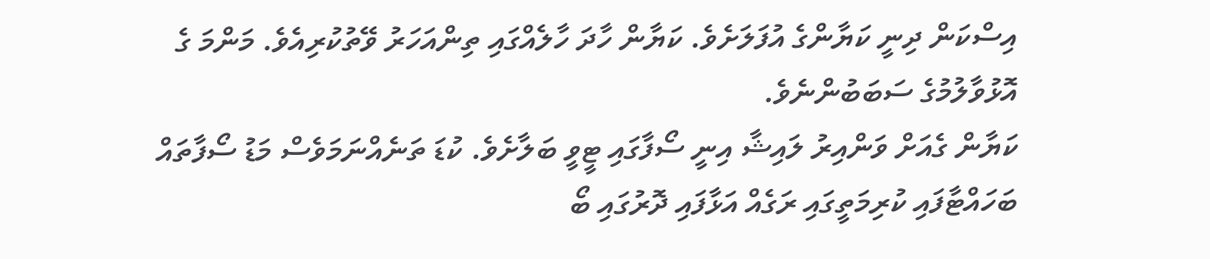އިސްކަން ދިނީ ކަޔާންގެ އުފަލަށެވެ. ކަޔާން ހާދަ ހާލެއްގައި ތިންއަހަރު ވޭތުކުރިއެވެ. މަންމަ ގެ އޮޅުވާލުމުގެ ސަބަބުންނެވެ.
ކަޔާން ގެއަށް ވަންއިރު ލައިޝާ އިނީ ސޯފާގައި ޓީވީ ބަލާށެވެ. ކުޑަ ތަނެއްނަމަވެސް މަޑު ސޯފާތައް ބަހައްޓާފައި ކުރިމަތީގައި ރަގެއް އަޅާފައި ދޮރުގައި ބޯ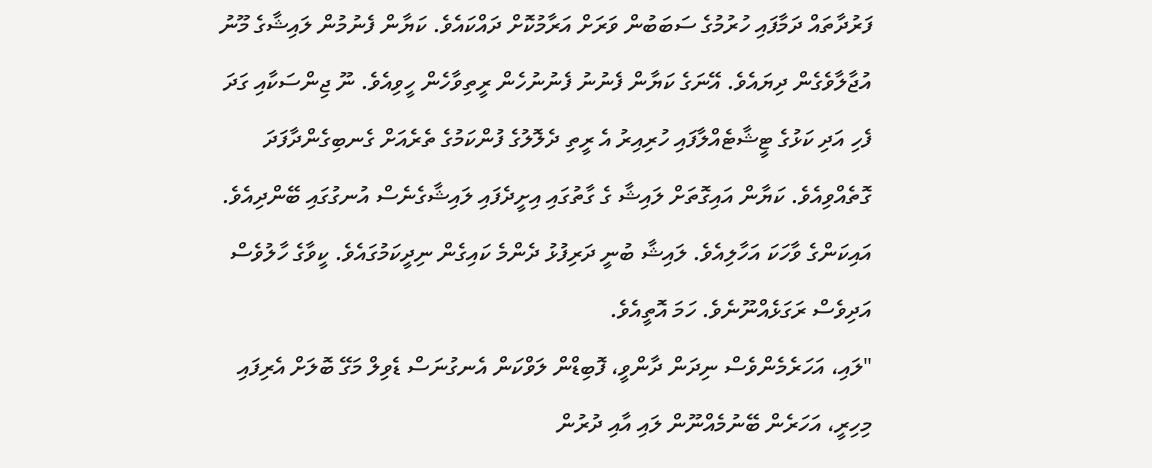ފަރުދާތައް ދަމާފައި ހުރުމުގެ ސަބަބުން ވަރަށް އަރާމުކޮށް ދައްކައެވެ. ކަޔާން ފެނުމުން ލައިޝާގެ މޫނު އުޖާލާވެގެން ދިޔައެވެ. އޭނަގެ ކަޔާން ފެނުނު ފެނުނުހެން ރީތިވާހެން ހީވިއެވެ. ނޫ ޖިންސަކާއި ގަދަ ފެހި އަދި ކަޅުގެ ޓީޝާޓެއްލާފައި ހުރިއިރު އެ ރީތި ދެލޮލުގެ ފުންކަމުގެ ތެރެއަށް ގެނބިގެންދާފަދަ ގޮތެއްވިއެވެ. ކަޔާން އައިގޮތަށް ލައިޝާ ގެ ގާތުގައި އިށީދެފައި ލައިޝާގެނެސް އުނގުގައި ބޭންދިއެވެ. އައިކަންގެ ވާހަކަ އަހާލިއެވެ. ލައިޝާ ބުނީ ދަރިފުޅު ދެންމެ ކައިގެން ނިދީކަމުގައެވެ. ކީވާގެ ހާލުވެސް އަދިވެސް ރަގަޅެއްނޫނެވެ. ހަމަ އޮތީއެވެ.
"ލައި، އަހަރެމެންވެސް ނިދަން ދާންވީ، ފޮބިޑްން ލަވްކަން އެނގުނަސް ޑެވިލް މަގޭ ބޮލަށް އެރިފައި މިހިރީ، އަހަރެން ބޭނުމެއްނޫން ލައި އާއި ދުރުން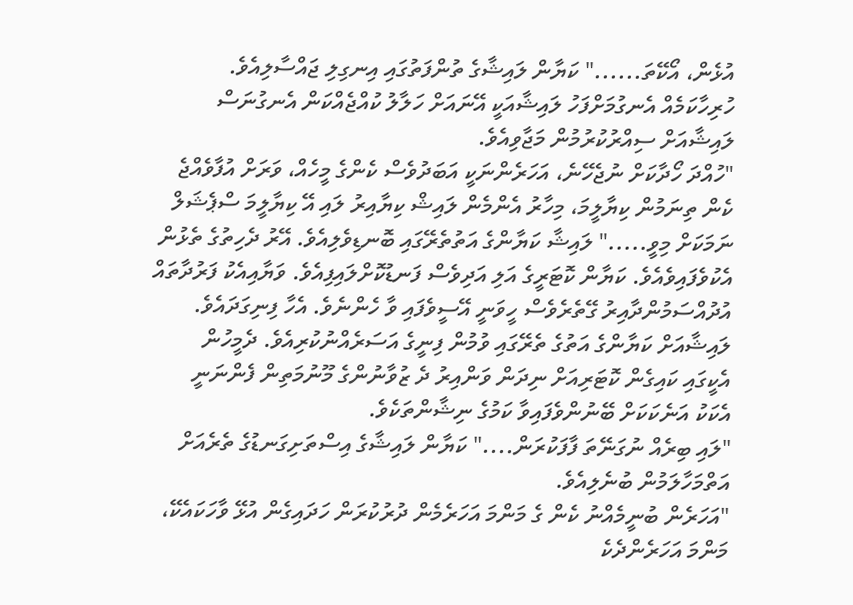އުޅެން، އޯކޭތަ......" ކަޔާން ލައިޝާގެ ތުންފަތުގައި އިނގިލި ޖައްސާލިއެވެ. ހުރިހާކަމެއް އެނގުމަށްފަހު ލައިޝާއަކީ އޭނައަށް ހަލާލު ކުއްޖެއްކަން އެނގުނަސް ލައިޝާއަށް ސިއްރުކުރުމުން މަޖާވިއެވެ.
"ހުއްދަ ހޯދާކަށް ނުޖެހޭނެ، އަހަރެންނަކީ އަބަދުވެސް ކެންގެ މީހެއް، ވަރަށް އުފާވެއްޖެ ކެން ތިނަމުން ކިޔާލީމަ، މިހާރު އެންމެން ލައިޝް ކިޔާއިރު ލައި އޭ ކިޔާލީމަ ސްޕެޝަލް ނަމަކަށް މިވީ....." ލައިޝާ ކަޔާންގެ އަތުތެރޭގައި ބޮނޑިވެލިއެވެ. އޭރު ދެހިތުގެ ތެޅުން އެކުވެފައިވެއެވެ. ކަޔާން ކޮޓަރީގެ އަލި އަދިވެސް ފަނޑުކޮށްލައިފިއެވެ. ވަޔާއިއެކު ފަރުދާތައް އުދުއްސަމުންދާއިރު ގޭތެރެވެސް ހީވަނީ އޭސީވެފައި ވާ ހެންނެވެ. އެހާ ފިނިގަދައެވެ. ލައިޝާއަށް ކަޔާންގެ އަތުގެ ތެރޭގައި ވުމުން ފިނީގެ އަސަރެއްނުކުރިއެވެ. ދެމީހުން އެކީގައި ކައިގެން ކޮޓަރިއަށް ނިދަން ވަންއިރު ދެ ޒުވާނުންގެ މޫނުމަތިން ފެންނަނީ އެކަކު އަނެކަކަށް ބޭނުންވެފައިވާ ކަމުގެ ނިޝާންތަކެވެ.
"ލައި ބިރެއް ނުގަނޭތަ ފާފަކުރަން...." ކަޔާން ލައިޝާގެ އިސްތަށިގަނޑުގެ ތެރެއަށް އަތްމަހާލަމުން ބުނެލިއެވެ.
"އަހަރެން ބުނީމެއްނު ކެން ގެ މަންމަ އަހަރެމެން ދުރުކުރަން ހަދައިގެން އުޅޭ ވާހަކައެކޭ، މަންމަ އަހަރެންދެކެ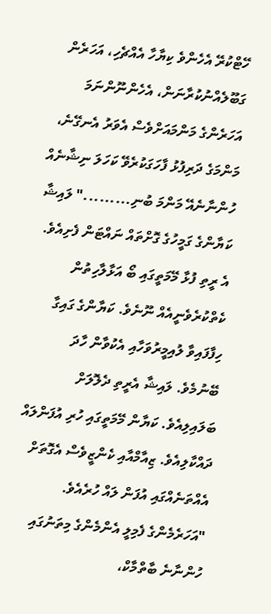ހޭޓްކުރޭ އެހެންވެ ކިޔާހާ އެއްޗެހި، އަހަރެން ގަބޫލެއްނުކުރާނަން، އެހެންނޫންނަމަ އަހަރެންގެ މަންމައަށްވެސް އެވަރު އެނގޭނެ، މަންމަގެ ދަރިފުޅު ފާހަގަކުރެވޭ ކަހަލަ ނިޝާނެއް ހުންނާނެއޭ މަންމަ ބުނި........." ލައިޝާ ކަޔާންގެ ގަމީހުގެ ގޮށްތައް ނައްޓަން ފެށިއެވެ. އެ ރީތި ފުޅާ މޭމަތީގައި ބޯ އަޅާލާހިތުން ކެތްކުރެވެނީއެއް ނޫނެވެ. ކަޔާންގެ ގައިގާ ހިފާފައިވާ ލުއިމީރުވަހާއި އެކުވާން ހާދަ ބޭނުމެވެ. ލައިޝާ އެރީތި ދެލޮލަށް ބަލައިލިއެވެ. ކަޔާން މޭމަތީގައި ހުރި އުފަންލައް ދައްކާލިއެވެ. ޒިއާމްއާއި ކެންޒީވެސް އެގޮތަށް އެއްތަނެއްގައި އުފަން ލައް ހުރެއެވެ.
"އަހަރެމެންގެ ފެމިލީ އެންމެންގެ މިތަނުގައި ހުންނާނެ ބާތްމާކް،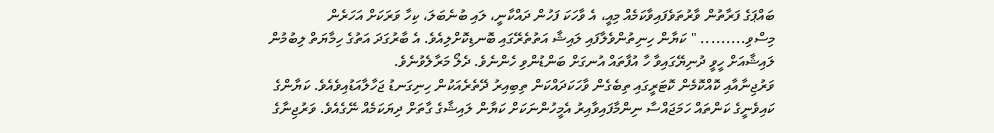ބައްޕަގެ ފަރާތުން ވާރުތަވެފައިވާކަމެއް މިއީ، އެ ވާހަކަ ފަހުން ދައްކާނީ، ލައި ބުނެބަލަ، ކިހާ ވަރަކަށް އަހަރެން މިސްވި......... " ކަޔާން ހިނިތުންވެލާފައި ލައިޝާ އަތުތެރޭގައި ބޮނޑިކޮށްލިއެވެ. އެ ބާރުގަދަ އަތުގެ ހިމާޔަތް ލިބުމުން ލައިޝާއަށް ހީވީ ދުނިޔޭގައިވާ ހާ އުފާތައް އުނގަށް ބަންޑުންވި ހެންނެވެ. ދެލޯ މަރާލެވުނެވެ.
ވަރުޖިނާއާއި ކޮއްކޮމެން ކޮޓަރީގައި ތިބެގެން ވާހަކަދައްކަން ތިބިއިރު ދޭތެރެއަކުން ހިނިގަނޑު ޖަހާލާއަޑުއިވެއެވެ. ކަޔާންގެ ކައިވެނީގެ ކަންތައް ހަމަޖައްސާ ނިންމާފައިވާއިރު އެމީހުންނަކަށް ކަޔާން ލައިޝާގެ ގާތަށް ދިޔަކަމެއް ނޭގެއެވެ. ވަރުޖިނާގެ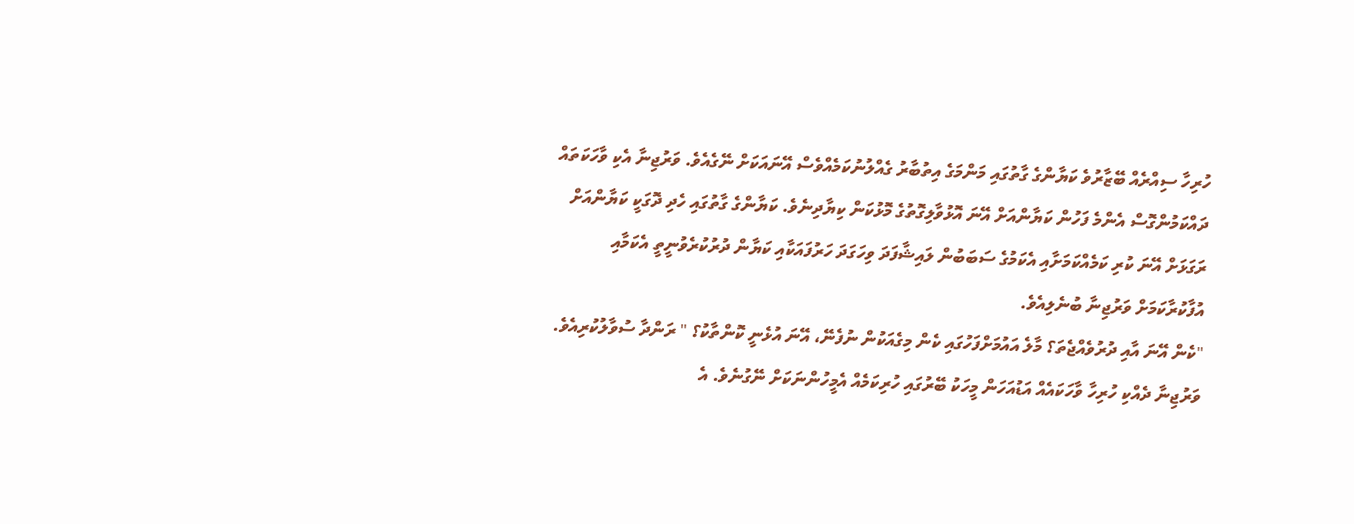ހުރިހާ ސިއްރެއް ބޭޒާރުވެ ކަޔާންގެ ގާތުގައި މަންމަގެ އިތުބާރު ގެއްލުނުކަމެއްވެސް އޭނައަކަށް ނޭގެއެވެ. ވަރުޖިނާ އެކި ވާހަކަތައް ދައްކަމުންގޮސް އެންމެ ފަހުން ކަޔާންއަށް އޭނަ އޮޅުވާލިގޮތުގެ މޮޅުކަން ކިޔާދިނެވެ. ކަޔާންގެ ގާތުގައި ހެދި ދޮގަކީ ކަޔާންއަށް ރަގަޅަށް އޭނަ ކުރި ކަމެއްކަމަށާއި އެކަމުގެ ސަބަބުން ލައިޝާފަދަ ވިހަގަދަ ހަރުފައަކާއި ކަޔާން ދުރުކުރެވުނީތީ އެކަމާއި އުފާކުރާކަމަށް ވަރުޖިނާ ބުނެލިއެވެ.
"ކެން އޭނަ އާއި ދުރުވެއްޖެތަ؟ މާލެ އައުމަށްފަހުގައި ކެން މިގެއަކުން ނުފެނޭ، އޭނަ އުޅެނީ ކޮންތާކު؟ " ރަންދާ ސުވާލުކުރިއެވެ.
ވަރުޖިނާ ދެއްކި ހުރިހާ ވާހަކައެއް އަޑުއަހަން މީހަކު ބޭރުގައި ހުރިކަމެއް އެމީހުންނަކަށް ނޭގުނެވެ. އެ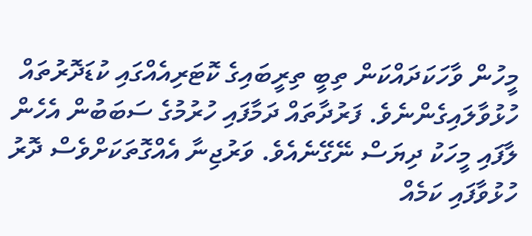މީހުން ވާހަކަދައްކަން ތިބީ ތިރީބައިގެ ކޮޓަރިއެއްގައި ކުޑަދޮރުތައް ހުޅުވާލައިގެންނެވެ. ފަރުދާތައް ދަމާފައި ހުރުމުގެ ސަބަބުން އެހެން ލާފައި މީހަކު ދިޔަސް ނޭގޭނެއެވެ. ވަރުޖިނާ އެއްގޮތަކަށްވެސް ދޮރު ހުޅުވާފައި ކަމެއް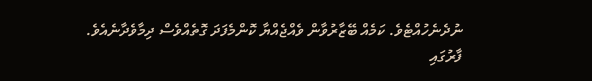ނުދެނެހުއްޓެވެ. ކަމެއް ބޭޒާރުވާން ވެއްޖެއްޔާ ކޮންމެފަދަ ގޮތެއްވެސް ދިމާވެދާނެއެވެ. ފާރުގައި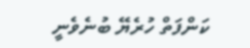ކަންފަތް ހުރެޔޭ ބުނެވެނީ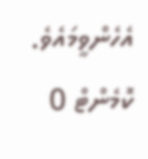އެހެންވީމައެވެ.
ކޮމެންޓް 0